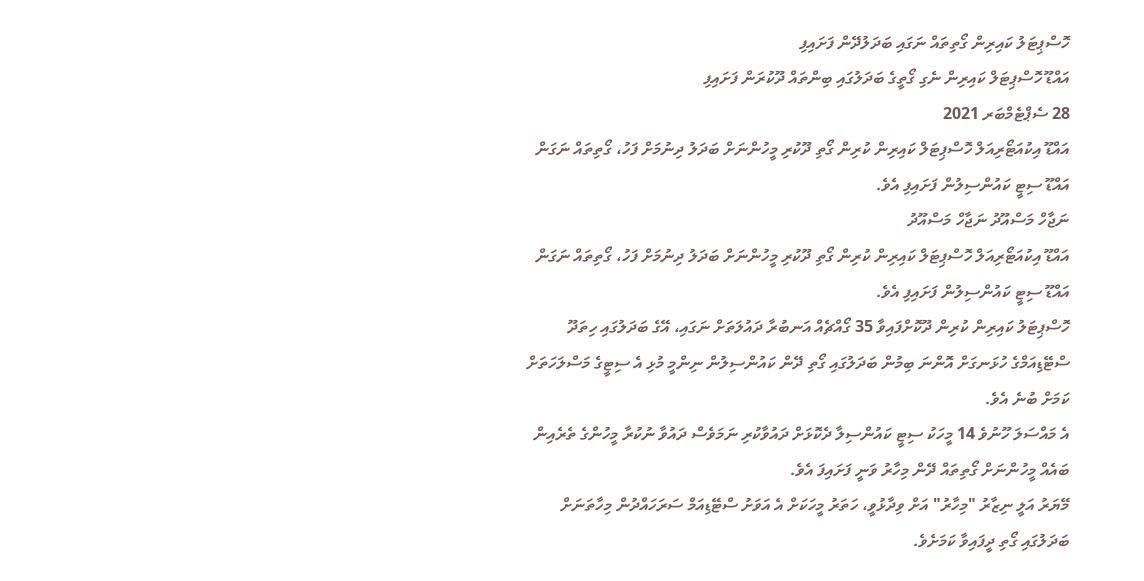ހޮސްޕިޓަލު ކައިރިން ގޯތިތައް ނަގައި ބަދަލުދޭން ފަށައިފި
އައްޑޫ ހޮސްޕިޓަލް ކައިރިން ނެގި ގޯތީގެ ބަދަލުގައި ބިންތައް ދޫކުރަން ފަށައިފި
28 ސެޕްޓެމްބަރ 2021
އައްޑޫ އިކުއަޓޯރިއަލް ހޮސްޕިޓަލް ކައިރިން ކުރިން ގޯތި ދޫކުރި މީހުންނަށް ބަދަލު ދިނުމަށް ފަހު، ގޯތިތައް ނަގަން އައްޑޫ ސިޓީ ކައުންސިލުން ފަށައިފި އެވެ.
ނަޖާހް މަސްއޫދު ނަޖާހް މަސްއޫދު
އައްޑޫ އިކުއަޓޯރިއަލް ހޮސްޕިޓަލް ކައިރިން ކުރިން ގޯތި ދޫކުރި މީހުންނަށް ބަދަލު ދިނުމަށް ފަހު، ގޯތިތައް ނަގަން އައްޑޫ ސިޓީ ކައުންސިލުން ފަށައިފި އެވެ.
ހޮސްޕިޓަލު ކައިރިން ކުރިން ދޫކޮށްފައިވާ 35 ގޯއްޗެއް އަނބުރާ ދައުލަތަށް ނަގައި، އޭގެ ބަދަލުގައި ހިތަދޫ ސްޓޭޑިއަމްގެ ހުޅަނގަށް އޮންނަ ބިމުން ބަދަލުގައި ގޯތި ދޭން ކައުންސިލުން ނިންމީ މުޅި އެ ސިޓީގެ މަސްލަހަތަށް ކަމަށް ބުނެ އެވެ.
އެ މައްސަލަ ހޫނުވެ 14 މީހަކު ސިޓީ ކައުންސިލާ ދެކޮޅަށް ދައުވާކުރި ނަމަވެސް ދައުވާ ނުކުރާ މީހުންގެ ތެރެއިން ބައެއް މީހުންނަށް ގޯތިތައް ދޭން މިހާރު ވަނީ ފަށައިފަ އެވެ.
މޭޔަރު އަލީ ނިޒާރު "މިހާރު" އަށް ވިދާޅުވީ، ހަތަރު މީހަކަށް އެ އަވަށު ސްޓޭޑިއަމް ސަރަހައްދުން މިހާތަނަށް ބަދަލުގައި ގޯތި ދީފައިވާ ކަމަށެވެ.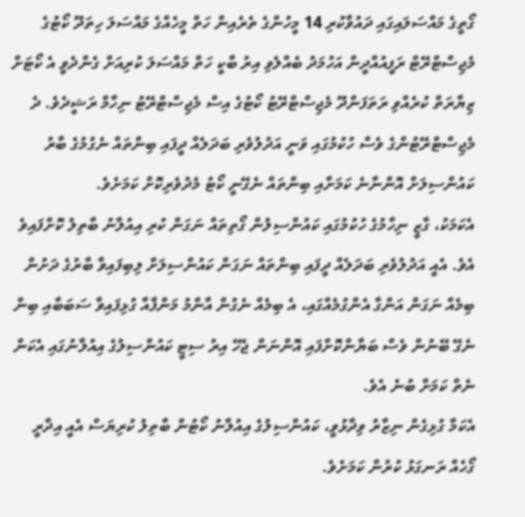ގޯތީގެ މައްސަލައިގައި ދައުވާކުރި 14 މީހުންގެ ތެރެއިން ހަތް މީހެއްގެ މައްސަލަ ހިތަދޫ ކޯޓުގެ މެޖިސްޓްރޭޓް ރަފީއުއްދީން އަހުމަދު ބެއްލެވި އިރު ބާކީ ހަތް މައްސަލަ ކުރިއަށް ގެންދެވީ އެ ކޯޓަށް ޒިޔާރަތް ކުރެއްވި ރަތަފަންދޫ މެޖިސްޓްރޭޓު ކޯޓުގެ އިސް މެޖިސްޓްރޭޓު ނިހާމް ރަޝީދެވެ. ދެ މެޖިސްޓްރޭޓުންގެ ވެސް ހުކުމުގައި ވަނީ އަދުލުވެރި ބަދަލެއް ދީފައި ބިންތައް ނެގުމުގެ ބާރު ކައުންސިލަށް އޮންނާނެ ކަމަށާއި ބިންތައް ނެގޭނީ ކޯޓު މެދުވެރިކޮށް ކަމަށެވެ.
އެކަމަކު، ގާޒީ ނިހާމުގެ ހުކުމުގައި ކައުންސިލުން ގޯތިތައް ނަގަން ކުރި އިއުލާނު ބާތިލު ކޮށްފައިވެ އެވެ. އެއީ އަދުލުވެރި ބަދަލެއް ދީފައި ބިންތައް ނަގަން ކައުންސިލަށް ލިބިފައިވާ ބާރުގެ ދަށުން ބިމެއް ނަގަން އަންގާ އެންގުމެއްގައި، އެ ބިމެއް ނެގުން އާންމު މަންފާއާ ގުޅިފައިވާ ސަބަބާއި ބިން ނެގޭ ބޭނުން ވެސް ބަޔާންކޮށްފައި އޮންނަން ޖެހޭ އިރު ސިޓީ ކައުންސިލުގެ އިއުލާނުގައި އެކަން ނެތް ކަމަށް ބުނެ އެވެ.
އެކަމާ ގުޅިގެން ނިޒާރު ވިދާޅުވީ، ކައުންސިލުގެ އިއުލާނު ކޯޓުން ބާތިލު ކުރިޔަސް އެއީ އިދާރީ ގޯހެއް ރަނގަޅު ކުރުން ކަމަށެވެ.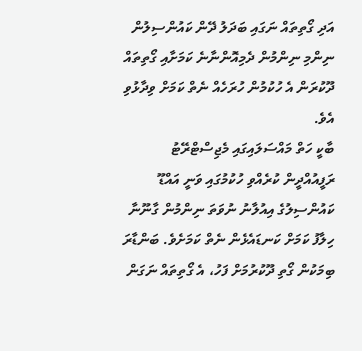އަދި ގޯތިތައް ނަގައި ބަދަލު ދޭން ކައުންސިލުން ނިންމި ނިންމުން ދެމިއޮންނާނެ ކަމަށާއި ގޯތިތައް ދޫކުރަން އެ ހުކުމުން ހުރަހެއް ނެތް ކަމަށް ވިދާޅުވި އެވެ.
ބާކީ ހަތް މައްސަލައިގައި މެޖިސްޓްރޭޓު ރަފީއުއްދީން ކުރެއްވި ހުކުމުގައި ވަނީ އައްޑޫ ކައުންސިލުގެ އިއުލާނު ނުވަތަ ނިންމުން ގާނޫނާ ހިލާފު ކަމަށް ކަނޑައެޅެން ނެތް ކަމަށެވެ. ބަންޑާރަ ބިމަކުން ގޯތި ދޫކުރުމަށް ފަހު، އެ ގޯތިތައް ނަގަން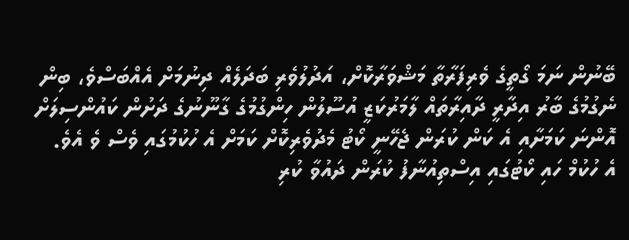ބޭނުން ނަމަ ގޯތީގެ ވެރިފަރާތާ މަޝްވަރާކޮށް، އަދުލުވެރި ބަދަލެއް ދިނުމަށް އެއްބަސްވެ، ބިން ނެގުމުގެ ބާރު އިދާރީ ދާއިރާތައް ލާމަރުކަޒީ އުސޫލުން ހިންގުމުގެ ގާނޫނުގެ ދަށުން ކައުންސިލަށް އޮންނަ ކަމަށާއި އެ ކަން ކުރަން ޖެހޭނީ ކޯޓު މެދުވެރިކޮށް ކަމަށް އެ ހުކުމުގައި ވެސް ވެ އެވެ.
އެ ހުކުމް ހައި ކޯޓުގައި އިސްތިއުނާފު ކުރަން ދައުވާ ކުރި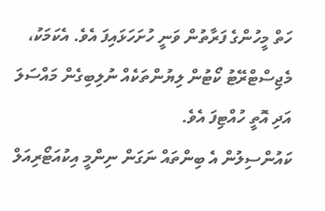ހަތް މީހުންގެ ފަރާތުން ވަނީ ހުށަހަޅައިފަ އެވެ. އެކަމަކު، މެޖިސްޓްރޭޓު ކޯޓުން ލިޔުންތަކެއް ނުލިބިގެން މައްސަލަ އަދި އޮތީ ހުއްޓިފަ އެވެ.
ކައުންސިލުން އެ ބިންތައް ނަގަން ނިންމީ އިކުއަޓޯރިއަލް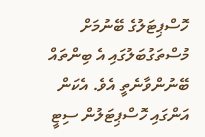ހޮސްޕިޓަލުގެ ބޭނުމަށް މުސްތަގުބަލުގައި އެ ބިންތައް ބޭނުންވާނެތީ އެވެ. އެކަން އަންގައި ހޮސްޕިޓަލުން ސިޓީ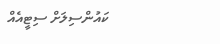ކައުންސިލަށް ސިޓީއެއް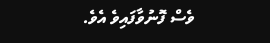ވެސް ފޮނުވާފައިވެ އެވެ.